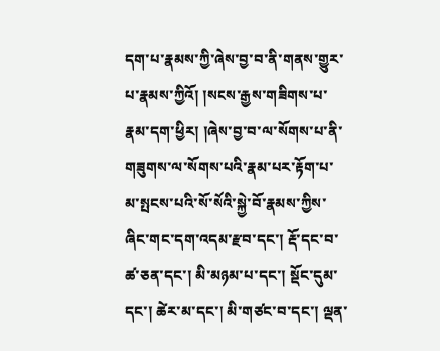དག་པ་རྣམས་ཀྱི་ཞེས་བྱ་བ་ནི་གནས་གྱུར་པ་རྣམས་ཀྱིའོ། །སངས་རྒྱས་གཟིགས་པ་རྣམ་དག་ཕྱིར། །ཞེས་བྱ་བ་ལ་སོགས་པ་ནི་གཟུགས་ལ་སོགས་པའི་རྣམ་པར་རྟོག་པ་མ་སྤངས་པའི་སོ་སོའི་སྐྱེ་བོ་རྣམས་ཀྱིས་ཞིང་གང་དག་འདམ་རྫབ་དང་། རྡོ་དང་བ་ཚ་ཅན་དང་། མི་མཉམ་པ་དང་། སྡོང་དུམ་དང་། ཚེར་མ་དང་། མི་གཙང་བ་དང་། ལྡན་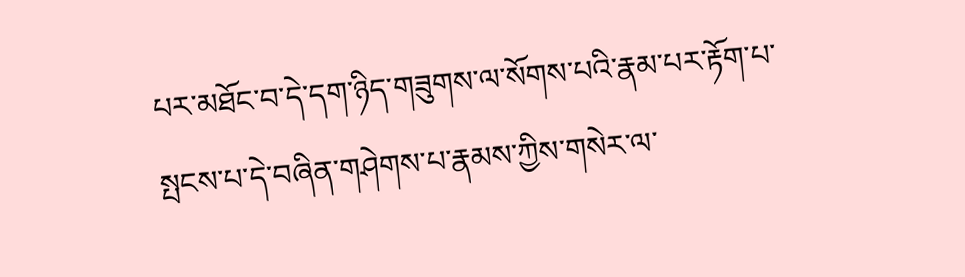པར་མཐོང་བ་དེ་དག་ཉིད་གཟུགས་ལ་སོགས་པའི་རྣམ་པར་རྟོག་པ་སྤངས་པ་དེ་བཞིན་གཤེགས་པ་རྣམས་ཀྱིས་གསེར་ལ་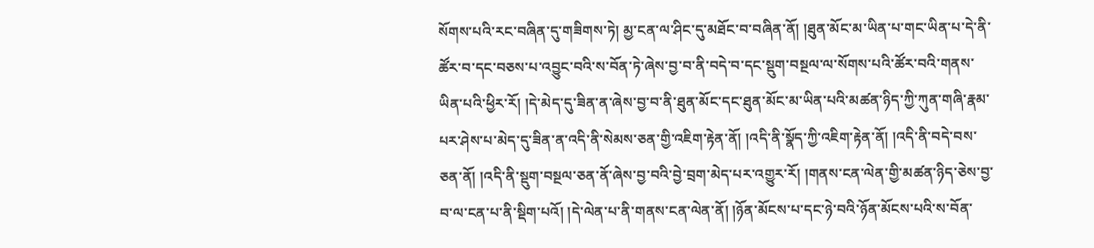སོགས་པའི་རང་བཞིན་དུ་གཟིགས་ཏེ། མྱ་ངན་ལ་ཤིང་དུ་མཐོང་བ་བཞིན་ནོ། །ཐུན་མོང་མ་ཡིན་པ་གང་ཡིན་པ་དེ་ནི་ཚོར་བ་དང་བཅས་པ་འབྱུང་བའི་ས་བོན་ཏེ་ཞེས་བྱ་བ་ནི་བདེ་བ་དང་སྡུག་བསྔལ་ལ་སོགས་པའི་ཚོར་བའི་གནས་ཡིན་པའི་ཕྱིར་རོ། །དེ་མེད་དུ་ཟིན་ན་ཞེས་བྱ་བ་ནི་ཐུན་མོང་དང་ཐུན་མོང་མ་ཡིན་པའི་མཚན་ཉིད་ཀྱི་ཀུན་གཞི་རྣམ་པར་ཤེས་པ་མེད་དུ་ཟིན་ན་འདི་ནི་སེམས་ཅན་གྱི་འཇིག་རྟེན་ནོ། །འདི་ནི་སྣོད་ཀྱི་འཇིག་རྟེན་ནོ། །འདི་ནི་བདེ་བས་ཅན་ནོ། །འདི་ནི་སྡུག་བསྔལ་ཅན་ནོ་ཞེས་བྱ་བའི་བྱེ་བྲག་མེད་པར་འགྱུར་རོ། །གནས་ངན་ལེན་གྱི་མཚན་ཉིད་ཅེས་བྱ་བ་ལ་ངན་པ་ནི་སྡིག་པའོ། །དེ་ལེན་པ་ནི་གནས་ངན་ལེན་ནོ། །ཉོན་མོངས་པ་དང་ཉེ་བའི་ཉོན་མོངས་པའི་ས་བོན་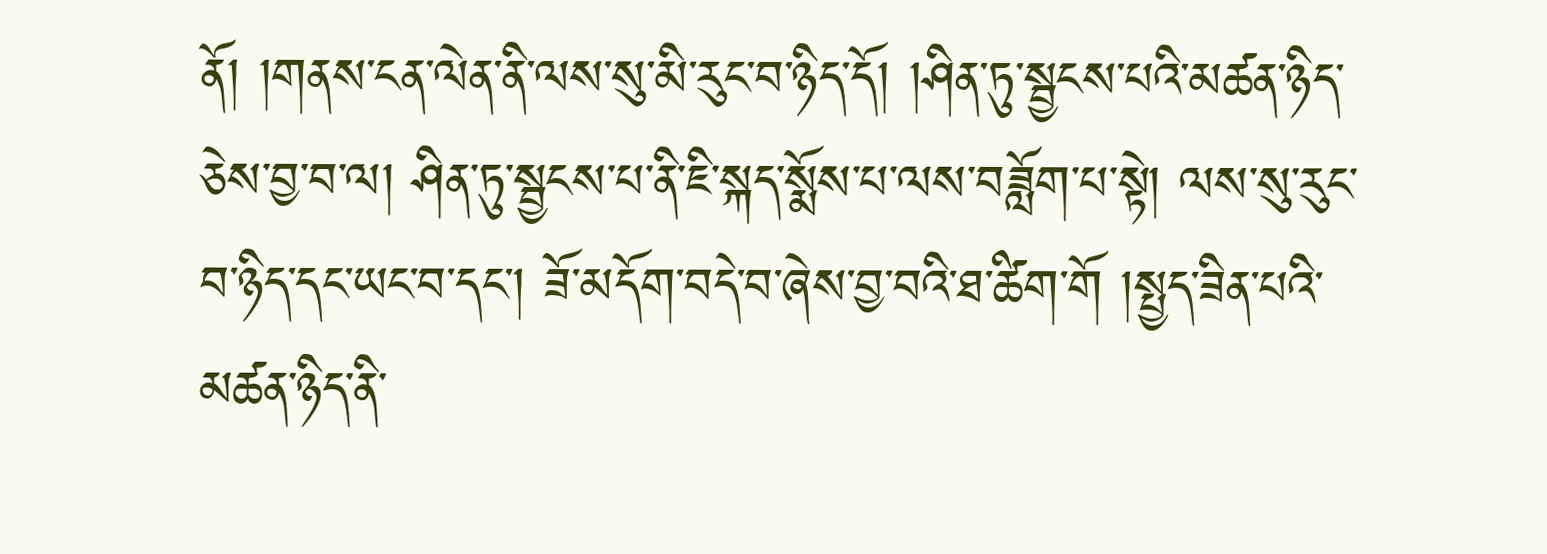ནོ། །གནས་ངན་ལེན་ནི་ལས་སུ་མི་རུང་བ་ཉིད་དོ། །ཤིན་ཏུ་སྦྱངས་པའི་མཚན་ཉིད་ཅེས་བྱ་བ་ལ། ཤིན་ཏུ་སྦྱངས་པ་ནི་ཇི་སྐད་སྨོས་པ་ལས་བཟློག་པ་སྟེ། ལས་སུ་རུང་བ་ཉིད་དང་ཡང་བ་དང་། ཟོ་མདོག་བདེ་བ་ཞེས་བྱ་བའི་ཐ་ཚིག་གོ །སྤྱད་ཟིན་པའི་མཚན་ཉིད་ནི་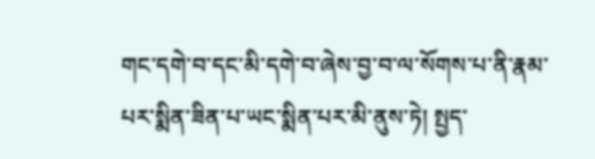གང་དགེ་བ་དང་མི་དགེ་བ་ཞེས་བྱ་བ་ལ་སོགས་པ་ནི་རྣམ་པར་སྨིན་ཟིན་པ་ཡང་སྨིན་པར་མི་ནུས་ཏེ། སྤྱད་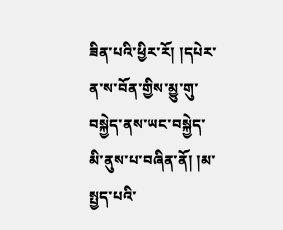ཟིན་པའི་ཕྱིར་རོ། །དཔེར་ན་ས་བོན་གྱིས་མྱུ་གུ་བསྐྱེད་ནས་ཡང་བསྐྱེད་མི་ནུས་པ་བཞིན་ནོ། །མ་སྤྱད་པའི་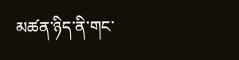མཚན་ཉིད་ནི་གང་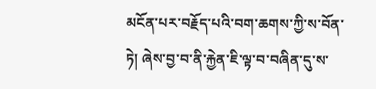མངོན་པར་བརྗོད་པའི་བག་ཆགས་ཀྱི་ས་བོན་ཏེ། ཞེས་བྱ་བ་ནི་རྐྱེན་ཇི་ལྟ་བ་བཞིན་དུ་ས་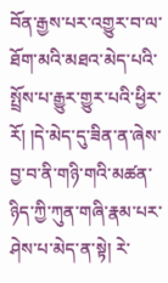བོན་རྒྱས་པར་འགྱུར་བ་ལ་ཐོག་མའི་མཐའ་མེད་པའི་སྤྲོས་པ་རྒྱུར་གྱུར་པའི་ཕྱིར་རོ། །དེ་མེད་དུ་ཟིན་ན་ཞེས་བྱ་བ་ནི་གཉི་གའི་མཚན་ཉིད་ཀྱི་ཀུན་གཞི་རྣམ་པར་ཤེས་པ་མེད་ན་སྟེ། རེ་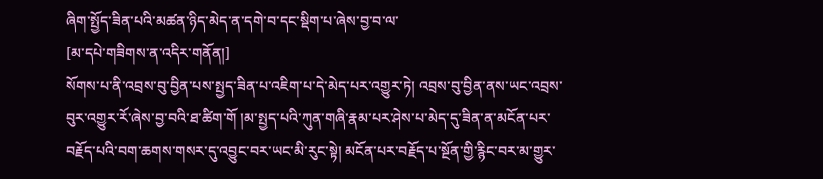ཞིག་སྤྱོད་ཟིན་པའི་མཚན་ཉིད་མེད་ན་དགེ་བ་དང་སྡིག་པ་ཞེས་བྱ་བ་ལ་
[མ་དཔེ་གཟིགས་ན་འདིར་གནོན།]
སོགས་པ་ནི་འབྲས་བུ་བྱིན་པས་སྤྱད་ཟིན་པ་འཇིག་པ་དེ་མེད་པར་འགྱུར་ཏེ། འབྲས་བུ་བྱིན་ནས་ཡང་འབྲས་བུར་འགྱུར་རོ་ཞེས་བྱ་བའི་ཐ་ཚིག་གོ །མ་སྤྱད་པའི་ཀུན་གཞི་རྣམ་པར་ཤེས་པ་མེད་དུ་ཟིན་ན་མངོན་པར་བརྗོད་པའི་བག་ཆགས་གསར་དུ་འབྱུང་བར་ཡང་མི་རུང་སྟེ། མངོན་པར་བརྗོད་པ་སྔོན་གྱི་རྙིང་བར་མ་གྱུར་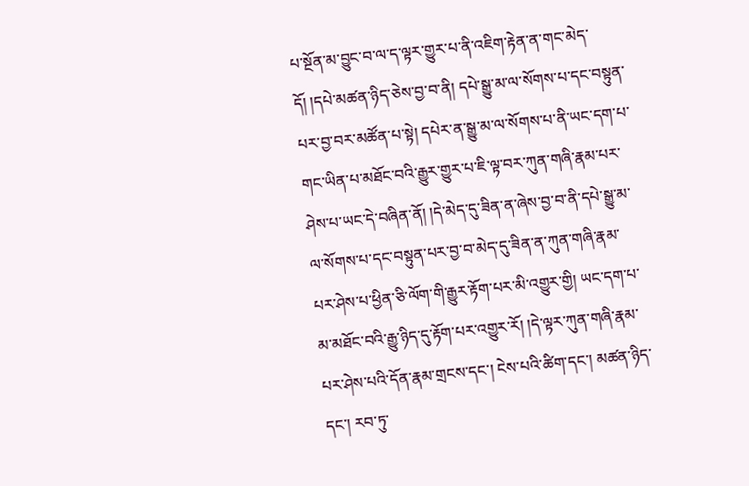པ་སྔོན་མ་བྱུང་བ་ལ་ད་ལྟར་གྱུར་པ་ནི་འཇིག་རྟེན་ན་གང་མེད་དོ། །དཔེ་མཚན་ཉིད་ཅེས་བྱ་བ་ནི། དཔེ་སྒྱུ་མ་ལ་སོགས་པ་དང་བསྟུན་པར་བྱ་བར་མཚོན་པ་སྟེ། དཔེར་ན་སྒྱུ་མ་ལ་སོགས་པ་ནི་ཡང་དག་པ་གང་ཡིན་པ་མཐོང་བའི་རྒྱུར་གྱུར་པ་ཇི་ལྟ་བར་ཀུན་གཞི་རྣམ་པར་ཤེས་པ་ཡང་དེ་བཞིན་ནོ། །དེ་མེད་དུ་ཟིན་ན་ཞེས་བྱ་བ་ནི་དཔེ་སྒྱུ་མ་ལ་སོགས་པ་དང་བསྟུན་པར་བྱ་བ་མེད་དུ་ཟིན་ན་ཀུན་གཞི་རྣམ་པར་ཤེས་པ་ཕྱིན་ཅི་ལོག་གི་རྒྱུར་རྟོག་པར་མི་འགྱུར་གྱི། ཡང་དག་པ་མ་མཐོང་བའི་རྒྱུ་ཉིད་དུ་རྟོག་པར་འགྱུར་རོ། །དེ་ལྟར་ཀུན་གཞི་རྣམ་པར་ཤེས་པའི་དོན་རྣམ་གྲངས་དང་། ངེས་པའི་ཚིག་དང་། མཚན་ཉིད་དང་། རབ་ཏུ་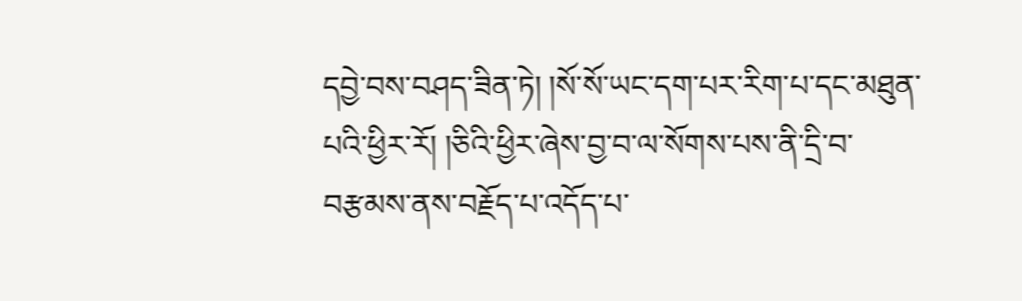དབྱེ་བས་བཤད་ཟིན་ཏེ། །སོ་སོ་ཡང་དག་པར་རིག་པ་དང་མཐུན་པའི་ཕྱིར་རོ། །ཅིའི་ཕྱིར་ཞེས་བྱ་བ་ལ་སོགས་པས་ནི་དྲི་བ་བརྩམས་ནས་བརྗོད་པ་འདོད་པ་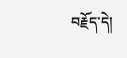བརྗོད་དེ།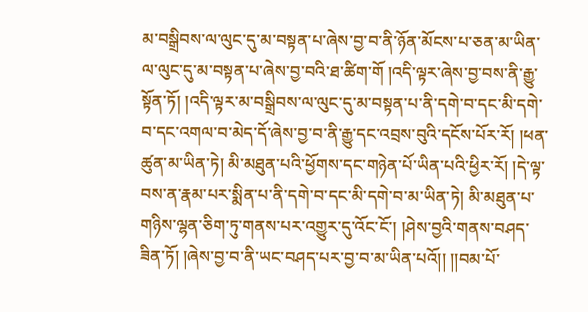མ་བསྒྲིབས་ལ་ལུང་དུ་མ་བསྟན་པ་ཞེས་བྱ་བ་ནི་ཉོན་མོངས་པ་ཅན་མ་ཡིན་ལ་ལུང་དུ་མ་བསྟན་པ་ཞེས་བྱ་བའི་ཐ་ཚིག་གོ །འདི་ལྟར་ཞེས་བྱ་བས་ནི་རྒྱུ་སྟོན་ཏོ། །འདི་ལྟར་མ་བསྒྲིབས་ལ་ལུང་དུ་མ་བསྟན་པ་ནི་དགེ་བ་དང་མི་དགེ་བ་དང་འགལ་བ་མེད་དོ་ཞེས་བྱ་བ་ནི་རྒྱུ་དང་འབྲས་བུའི་དངོས་པོར་རོ། །ཕན་ཚུན་མ་ཡིན་ཏེ། མི་མཐུན་པའི་ཕྱོགས་དང་གཉེན་པོ་ཡིན་པའི་ཕྱིར་རོ། །དེ་ལྟ་བས་ན་རྣམ་པར་སྨིན་པ་ནི་དགེ་བ་དང་མི་དགེ་བ་མ་ཡིན་ཏེ། མི་མཐུན་པ་གཉིས་ལྷན་ཅིག་ཏུ་གནས་པར་འགྱུར་དུ་འོང་ངོ་། །ཤེས་བྱའི་གནས་བཤད་ཟིན་ཏོ། །ཞེས་བྱ་བ་ནི་ཡང་བཤད་པར་བྱ་བ་མ་ཡིན་པའོ།། །།བམ་པོ་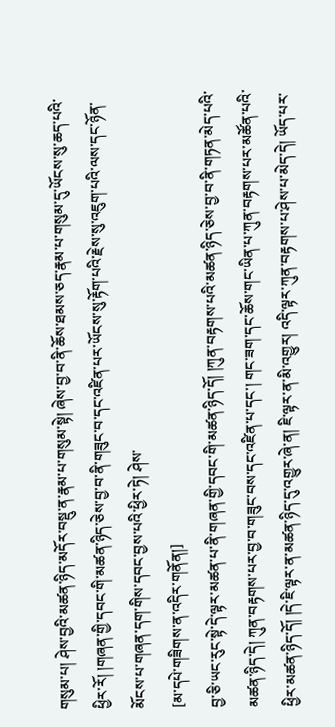གསུམ་པ། ཤེས་བྱའི་མཚན་ཉིད་མདོར་བསྡུ་ན་རྣམ་པ་གསུམ་སྟེ། ཞེས་བྱ་བ་ནི་ཆོས་ཐམས་ཅད་རྣམ་པ་གསུམ་དུ་ཡོངས་སུ་ཆད་པའི་ཕྱིར་རོ། །གཞན་གྱི་དབང་གི་མཚན་ཉིད་ཅེས་བྱ་བ་ནི་གཟུང་བ་དང་འཛིན་པར་ཡོངས་སུ་རྟོག་པའི་རྗེས་སུ་འཇུག་པའི་ལས་དང་ཉོན་མོངས་པ་གཞན་དག་གིས་དབང་བྱས་པའི་ཕྱིར་ཏེ། ཤེས་
[མ་དཔེ་གཟིགས་ན་འདིར་གནོན།]
བྱ་ཅི་ཡང་རུང་སྟེ་དེ་ལྟར་མཚན་པ་ནི་གཞན་གྱི་དབང་གི་མཚན་ཉིད་དོ། །ཀུན་བརྟགས་པའི་མཚན་ཉིད་ཅེས་བྱ་བ་ནི་གཏན་མེད་པའི་མཚན་ཉིད་དེ། ཀུན་བརྟགས་པར་བྱ་བ་གཟུང་བས་དང་འཛིན་པ་དང་། གང་ཟག་དང་ཆོས་གང་ཡིན་པ་ཀུན་བརྟགས་པར་མཚོན་པའི་ཕྱིར་མཚན་ཉིད་དོ། །དེ་ཇི་ལྟར་ན་མཚན་ཉིད་དུ་འགྱུར་ཞེ་ན། ཇི་ལྟར་ན་མི་འགྱུར། འདི་ལྟར་ཀུན་བརྟགས་པ་ཤེས་པ་མེད་དེ། ཡོད་པར་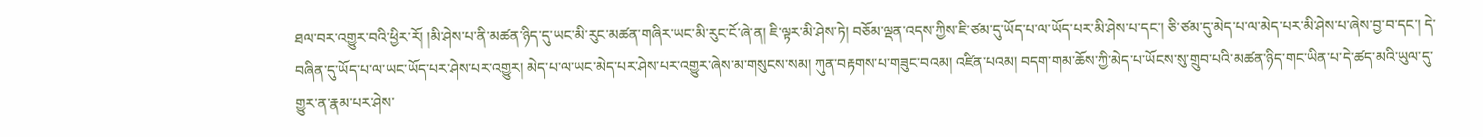ཐལ་བར་འགྱུར་བའི་ཕྱིར་རོ། །མི་ཤེས་པ་ནི་མཚན་ཉིད་དུ་ཡང་མི་རུང་མཚན་གཞིར་ཡང་མི་རུང་ངོ་ཞེ་ན། ཇི་ལྟར་མི་ཤེས་ཏེ། བཅོམ་ལྡན་འདས་ཀྱིས་ཇི་ཙམ་དུ་ཡོད་པ་ལ་ཡོད་པར་མི་ཤེས་པ་དང་། ཅི་ཙམ་དུ་མེད་པ་ལ་མེད་པར་མི་ཤེས་པ་ཞེས་བྱ་བ་དང་། དེ་བཞིན་དུ་ཡོད་པ་ལ་ཡང་ཡོད་པར་ཤེས་པར་འགྱུར། མེད་པ་ལ་ཡང་མེད་པར་ཤེས་པར་འགྱུར་ཞེས་མ་གསུངས་སམ། ཀུན་བརྟགས་པ་གཟུང་བའམ། འཛིན་པའམ། བདག་གམ་ཆོས་ཀྱི་མེད་པ་ཡོངས་སུ་གྲུབ་པའི་མཚན་ཉིད་གང་ཡིན་པ་དེ་ཚད་མའི་ཡུལ་དུ་གྱུར་ན་རྣམ་པར་ཤེས་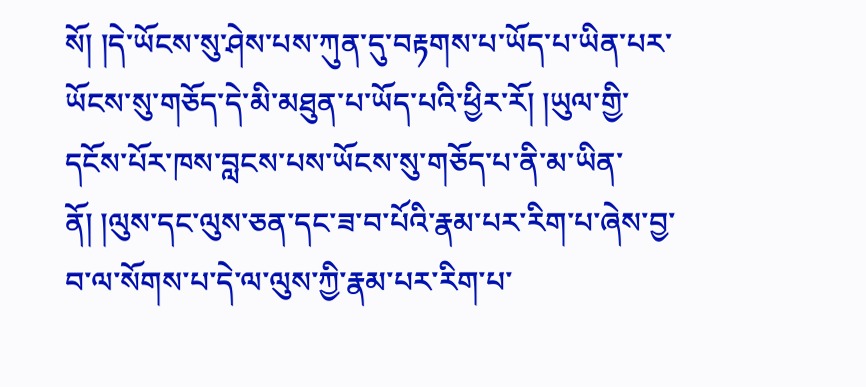སོ། །དེ་ཡོངས་སུ་ཤེས་པས་ཀུན་དུ་བརྟགས་པ་ཡོད་པ་ཡིན་པར་ཡོངས་སུ་གཅོད་དེ་མི་མཐུན་པ་ཡོད་པའི་ཕྱིར་རོ། །ཡུལ་གྱི་དངོས་པོར་ཁས་བླངས་པས་ཡོངས་སུ་གཅོད་པ་ནི་མ་ཡིན་ནོ། །ལུས་དང་ལུས་ཅན་དང་ཟ་བ་པོའི་རྣམ་པར་རིག་པ་ཞེས་བྱ་བ་ལ་སོགས་པ་དེ་ལ་ལུས་ཀྱི་རྣམ་པར་རིག་པ་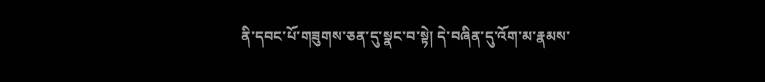ནི་དབང་པོ་གཟུགས་ཅན་དུ་སྣང་བ་སྟེ། དེ་བཞིན་དུ་འོག་མ་རྣམས་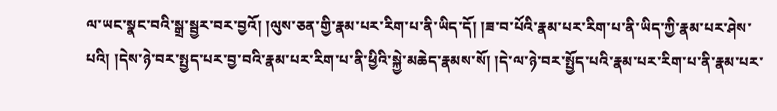ལ་ཡང་སྣང་བའི་སྒྲ་སྦྱར་བར་བྱའོ། །ལུས་ཅན་གྱི་རྣམ་པར་རིག་པ་ནི་ཡིད་དོ། །ཟ་བ་པོའི་རྣམ་པར་རིག་པ་ནི་ཡིད་ཀྱི་རྣམ་པར་ཤེས་པའི། །དེས་ཉེ་བར་སྤྱད་པར་བྱ་བའི་རྣམ་པར་རིག་པ་ནི་ཕྱིའི་སྐྱེ་མཆེད་རྣམས་སོ། །དེ་ལ་ཉེ་བར་སྤྱོད་པའི་རྣམ་པར་རིག་པ་ནི་རྣམ་པར་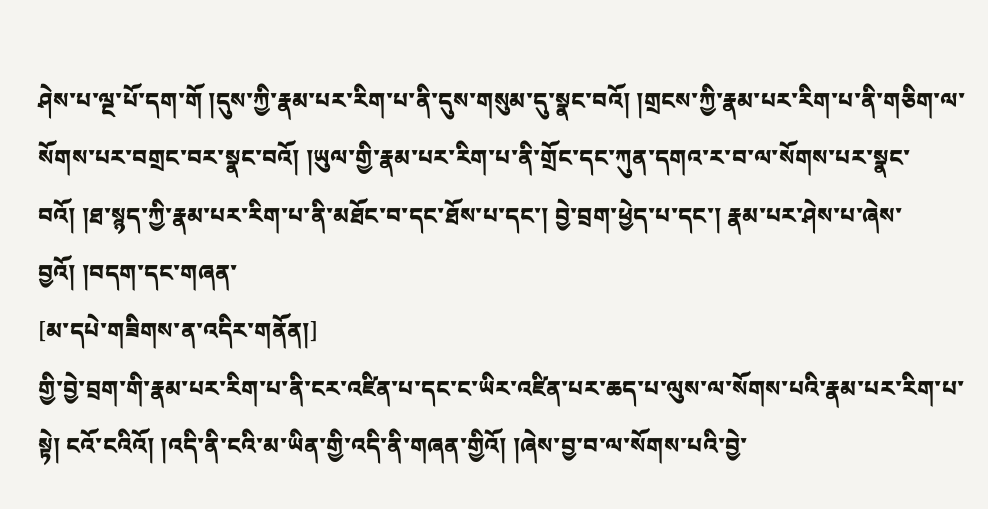ཤེས་པ་ལྔ་པོ་དག་གོ །དུས་ཀྱི་རྣམ་པར་རིག་པ་ནི་དུས་གསུམ་དུ་སྣང་བའོ། །གྲངས་ཀྱི་རྣམ་པར་རིག་པ་ནི་གཅིག་ལ་སོགས་པར་བགྲང་བར་སྣང་བའོ། །ཡུལ་གྱི་རྣམ་པར་རིག་པ་ནི་གྲོང་དང་ཀུན་དགའ་ར་བ་ལ་སོགས་པར་སྣང་བའོ། །ཐ་སྙད་ཀྱི་རྣམ་པར་རིག་པ་ནི་མཐོང་བ་དང་ཐོས་པ་དང་། བྱེ་བྲག་ཕྱེད་པ་དང་། རྣམ་པར་ཤེས་པ་ཞེས་བྱའོ། །བདག་དང་གཞན་
[མ་དཔེ་གཟིགས་ན་འདིར་གནོན།]
གྱི་བྱེ་བྲག་གི་རྣམ་པར་རིག་པ་ནི་ངར་འཛིན་པ་དང་ང་ཡིར་འཛིན་པར་ཆད་པ་ལུས་ལ་སོགས་པའི་རྣམ་པར་རིག་པ་སྟེ། ངའོ་ངའིའོ། །འདི་ནི་ངའི་མ་ཡིན་གྱི་འདི་ནི་གཞན་གྱིའོ། །ཞེས་བྱ་བ་ལ་སོགས་པའི་བྱེ་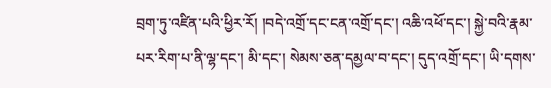བྲག་ཏུ་འཛིན་པའི་ཕྱིར་རོ། །བདེ་འགྲོ་དང་ངན་འགྲོ་དང་། འཆི་འཕོ་དང་། སྐྱེ་བའི་རྣམ་པར་རིག་པ་ནི་ལྷ་དང་། མི་དང་། སེམས་ཅན་དམྱལ་བ་དང་། དུད་འགྲོ་དང་། ཡི་དགས་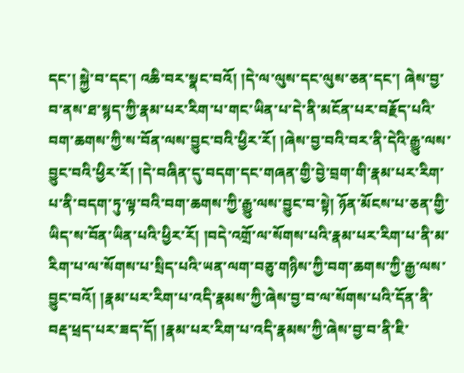དང་། སྐྱེ་བ་དང་། འཆི་བར་སྣང་བའོ། །དེ་ལ་ལུས་དང་ལུས་ཅན་དང་། ཞེས་བྱ་བ་ནས་ཐ་སྙད་ཀྱི་རྣམ་པར་རིག་པ་གང་ཡིན་པ་དེ་ནི་མངོན་པར་བརྗོད་པའི་བག་ཆགས་ཀྱི་ས་བོན་ལས་བྱུང་བའི་ཕྱིར་རོ། །ཞེས་བྱ་བའི་བར་ནི་དེའི་རྒྱུ་ལས་བྱུང་བའི་ཕྱིར་རོ། །དེ་བཞིན་དུ་བདག་དང་གཞན་གྱི་བྱེ་བྲག་གི་རྣམ་པར་རིག་པ་ནི་བདག་ཏུ་ལྟ་བའི་བག་ཆགས་ཀྱི་རྒྱུ་ལས་བྱུང་བ་སྟེ། ཉོན་མོངས་པ་ཅན་གྱི་ཡིད་ས་བོན་ཡིན་པའི་ཕྱིར་རོ། །བདེ་འགྲོ་ལ་སོགས་པའི་རྣམ་པར་རིག་པ་ནི་མ་རིག་པ་ལ་སོགས་པ་སྲིད་པའི་ཡན་ལག་བཅུ་གཉིས་ཀྱི་བག་ཆགས་ཀྱི་རྒྱ་ལས་བྱུང་བའོ། །རྣམ་པར་རིག་པ་འདི་རྣམས་ཀྱི་ཞེས་བྱ་བ་ལ་སོགས་པའི་དོན་ནི་བརྡ་ཕྲད་པར་ཟད་དོ། །རྣམ་པར་རིག་པ་འདི་རྣམས་ཀྱི་ཞེས་བྱ་བ་ནི་ཇི་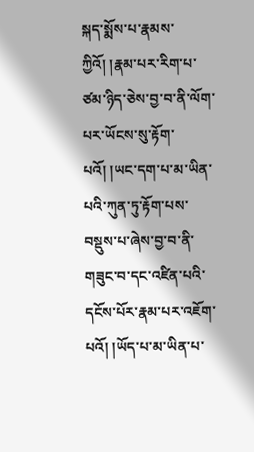སྐད་སྨོས་པ་རྣམས་ཀྱིའོ། །རྣམ་པར་རིག་པ་ཙམ་ཉིད་ཅེས་བྱ་བ་ནི་ལོག་པར་ཡོངས་སུ་རྟོག་པའོ། །ཡང་དག་པ་མ་ཡིན་པའི་ཀུན་ཏུ་རྟོག་པས་བསྡུས་པ་ཞེས་བྱ་བ་ནི་གཟུང་བ་དང་འཛིན་པའི་དངོས་པོར་རྣམ་པར་འཇོག་པའོ། །ཡོད་པ་མ་ཡིན་པ་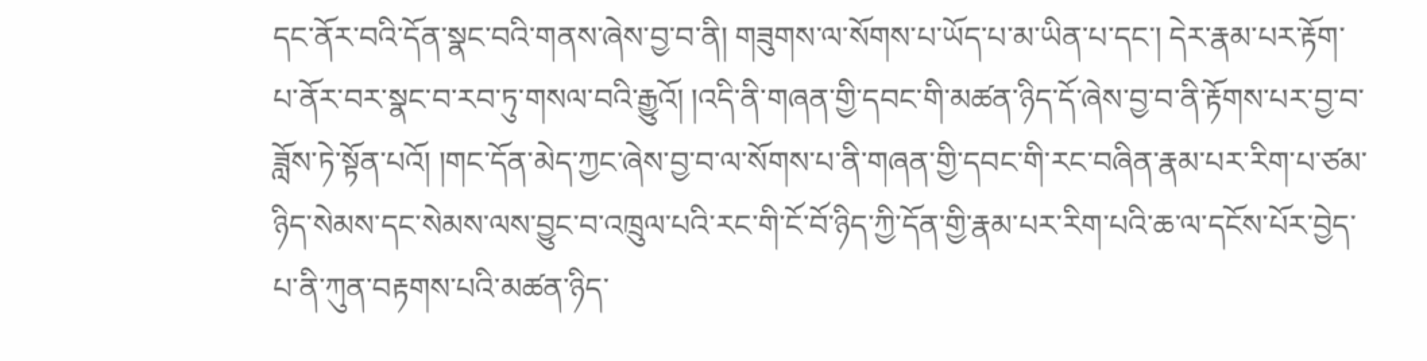དང་ནོར་བའི་དོན་སྣང་བའི་གནས་ཞེས་བྱ་བ་ནི། གཟུགས་ལ་སོགས་པ་ཡོད་པ་མ་ཡིན་པ་དང་། དེར་རྣམ་པར་རྟོག་པ་ནོར་བར་སྣང་བ་རབ་ཏུ་གསལ་བའི་རྒྱུའོ། །འདི་ནི་གཞན་གྱི་དབང་གི་མཚན་ཉིད་དོ་ཞེས་བྱ་བ་ནི་རྟོགས་པར་བྱ་བ་ཟློས་ཏེ་སྟོན་པའོ། །གང་དོན་མེད་ཀྱང་ཞེས་བྱ་བ་ལ་སོགས་པ་ནི་གཞན་གྱི་དབང་གི་རང་བཞིན་རྣམ་པར་རིག་པ་ཙམ་ཉིད་སེམས་དང་སེམས་ལས་བྱུང་བ་འཁྲུལ་པའི་རང་གི་ངོ་བོ་ཉིད་ཀྱི་དོན་གྱི་རྣམ་པར་རིག་པའི་ཆ་ལ་དངོས་པོར་བྱེད་པ་ནི་ཀུན་བརྟགས་པའི་མཚན་ཉིད་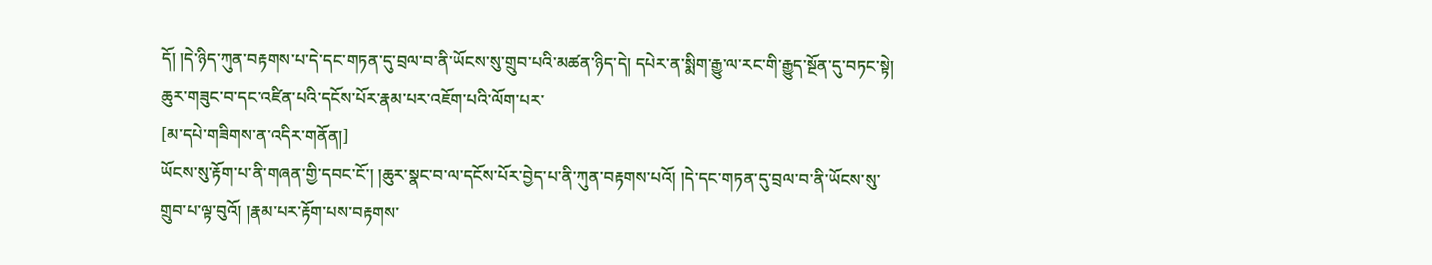དོ། །དེ་ཉིད་ཀུན་བརྟགས་པ་དེ་དང་གཏན་དུ་བྲལ་བ་ནི་ཡོངས་སུ་གྲུབ་པའི་མཚན་ཉིད་དེ། དཔེར་ན་སྨིག་རྒྱུ་ལ་རང་གི་རྒྱུད་སྔོན་དུ་བཏང་སྟེ། ཆུར་གཟུང་བ་དང་འཛིན་པའི་དངོས་པོར་རྣམ་པར་འཇོག་པའི་ལོག་པར་
[མ་དཔེ་གཟིགས་ན་འདིར་གནོན།]
ཡོངས་སུ་རྟོག་པ་ནི་གཞན་གྱི་དབང་ངོ་། །ཆུར་སྣང་བ་ལ་དངོས་པོར་བྱེད་པ་ནི་ཀུན་བརྟགས་པའོ། །དེ་དང་གཏན་དུ་བྲལ་བ་ནི་ཡོངས་སུ་གྲུབ་པ་ལྟ་བུའོ། །རྣམ་པར་རྟོག་པས་བརྟགས་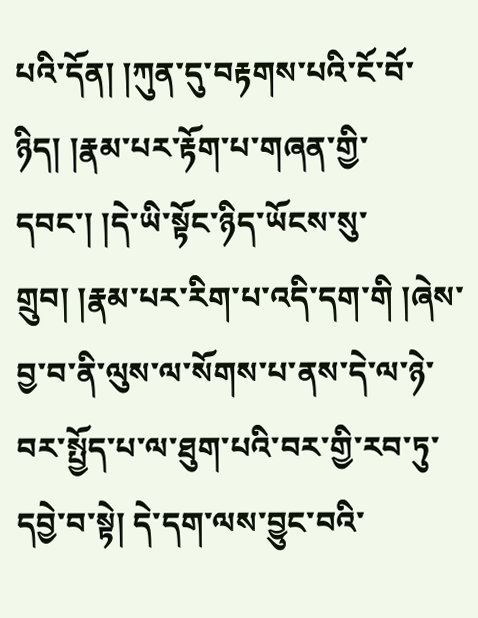པའི་དོན། །ཀུན་དུ་བརྟགས་པའི་ངོ་བོ་ཉིད། །རྣམ་པར་རྟོག་པ་གཞན་གྱི་དབང་། །དེ་ཡི་སྟོང་ཉིད་ཡོངས་སུ་གྲུབ། །རྣམ་པར་རིག་པ་འདི་དག་གི །ཞེས་བྱ་བ་ནི་ལུས་ལ་སོགས་པ་ནས་དེ་ལ་ཉེ་བར་སྤྱོད་པ་ལ་ཐུག་པའི་བར་གྱི་རབ་ཏུ་དབྱེ་བ་སྟེ། དེ་དག་ལས་བྱུང་བའི་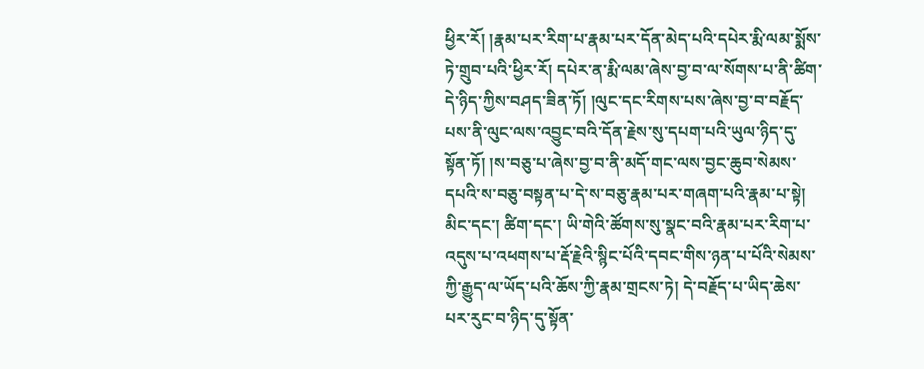ཕྱིར་རོ། །རྣམ་པར་རིག་པ་རྣམ་པར་དོན་མེད་པའི་དཔེར་རྨི་ལམ་སྨོས་ཏེ་གྲུབ་པའི་ཕྱིར་རོ། དཔེར་ན་རྨི་ལམ་ཞེས་བྱ་བ་ལ་སོགས་པ་ནི་ཚིག་དེ་ཉིད་ཀྱིས་བཤད་ཟིན་ཏོ། །ལུང་དང་རིགས་པས་ཞེས་བྱ་བ་བརྗོད་པས་ནི་ལུང་ལས་འབྱུང་བའི་དོན་རྗེས་སུ་དཔག་པའི་ཡུལ་ཉིད་དུ་སྟོན་ཏོ། །ས་བཅུ་པ་ཞེས་བྱ་བ་ནི་མདོ་གང་ལས་བྱང་ཆུབ་སེམས་དཔའི་ས་བཅུ་བསྟན་པ་དེ་ས་བཅུ་རྣམ་པར་གཞག་པའི་རྣམ་པ་སྟེ། མིང་དང་། ཚིག་དང་། ཡི་གེའི་ཚོགས་སུ་སྣང་བའི་རྣམ་པར་རིག་པ་འདུས་པ་འཕགས་པ་རྡོ་རྗེའི་སྙིང་པོའི་དབང་གིས་ཉན་པ་པོའི་སེམས་ཀྱི་རྒྱུད་ལ་ཡོད་པའི་ཆོས་ཀྱི་རྣམ་གྲངས་ཏེ། དེ་བརྗོད་པ་ཡིད་ཆེས་པར་རུང་བ་ཉིད་དུ་སྟོན་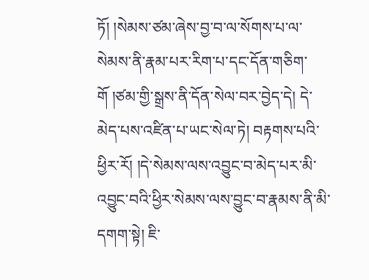ཏོ། །སེམས་ཙམ་ཞེས་བྱ་བ་ལ་སོགས་པ་ལ་སེམས་ནི་རྣམ་པར་རིག་པ་དང་དོན་གཅིག་གོ །ཙམ་གྱི་སྒྲས་ནི་དོན་སེལ་བར་བྱེད་དེ། དེ་མེད་པས་འཛིན་པ་ཡང་སེལ་ཏེ། བརྟགས་པའི་ཕྱིར་རོ། །དེ་སེམས་ལས་འབྱུང་བ་མེད་པར་མི་འབྱུང་བའི་ཕྱིར་སེམས་ལས་བྱུང་བ་རྣམས་ནི་མི་དགག་སྟེ། ཇི་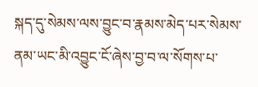སྐད་དུ་སེམས་ལས་བྱུང་བ་རྣམས་མེད་པར་སེམས་ནམ་ཡང་མི་འབྱུང་ངོ་ཞེས་བྱ་བ་ལ་སོགས་པ་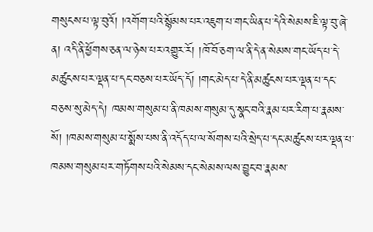གསུངས་པ་ལྟ་བུའོ། །འགོག་པའི་སྙོམས་པར་འཇུག་པ་གང་ཡིན་པ་དེའི་སེམས་ཇི་ལྟ་བུ་ཞེ་ན། འདི་ནི་ཕྱོགས་ཅན་ལ་ཉེས་པར་འགྱུར་རོ། །ཁོ་བོ་ཅག་ལ་ནི་དེ་ན་སེམས་གང་ཡོད་པ་དེ་མཚུངས་པར་ལྡན་པ་དང་བཅས་པར་ཡོད་དོ། །གང་མེད་པ་དེ་ནི་མཚུངས་པར་ལྡན་པ་དང་བཅས་སུ་མེད་དེ། ཁམས་གསུམ་པ་ནི་ཁམས་གསུམ་དུ་སྣང་བའི་རྣམ་པར་རིག་པ་རྣམས་སོ། །ཁམས་གསུམ་པ་སྨོས་པས་ནི་འདོད་པ་ལ་སོགས་པའི་སྲེད་པ་དང་མཚུངས་པར་ལྡན་པ་ཁམས་གསུམ་པར་གཏོགས་པའི་སེམས་དང་སེམས་ལས་བྱུང་བ་རྣམས་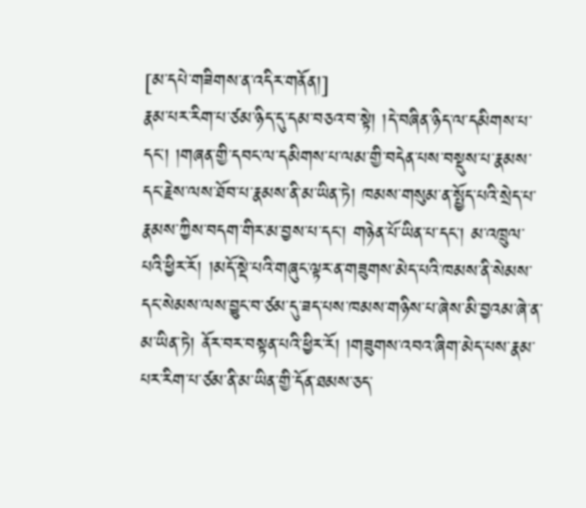[མ་དཔེ་གཟིགས་ན་འདིར་གནོན།]
རྣམ་པར་རིག་པ་ཙམ་ཉིད་དུ་དམ་བཅའ་བ་སྟེ། །དེ་བཞིན་ཉིད་ལ་དམིགས་པ་དང་། །གཞན་གྱི་དབང་ལ་དམིགས་པ་ལམ་གྱི་བདེན་པས་བསྡུས་པ་རྣམས་དང་རྗེས་ལས་ཐོབ་པ་རྣམས་ནི་མ་ཡིན་ཏེ། ཁམས་གསུམ་ན་སྤྱོད་པའི་སྲེད་པ་རྣམས་ཀྱིས་བདག་གིར་མ་བྱས་པ་དང་། གཉེན་པོ་ཡིན་པ་དང་། མ་འཁྲུལ་པའི་ཕྱིར་རོ། །མདོ་སྡེ་པའི་གཞུང་ལྟར་ན་གཟུགས་མེད་པའི་ཁམས་ནི་སེམས་དང་སེམས་ལས་བྱུང་བ་ཙམ་དུ་ཟད་པས་ཁམས་གཉིས་པ་ཞེས་མི་བྱའམ་ཞེ་ན་མ་ཡིན་ཏེ། ནོར་བར་བསྟན་པའི་ཕྱིར་རོ། །གཟུགས་འབའ་ཞིག་མེད་པས་རྣམ་པར་རིག་པ་ཙམ་ནི་མ་ཡིན་གྱི་དོན་ཐམས་ཅད་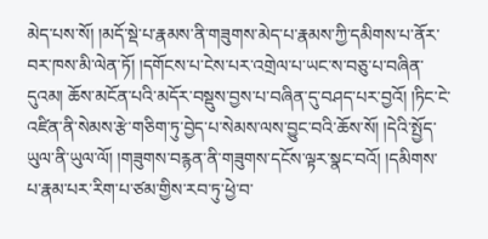མེད་པས་སོ། །མདོ་སྡེ་པ་རྣམས་ནི་གཟུགས་མེད་པ་རྣམས་ཀྱི་དམིགས་པ་ནོར་བར་ཁས་མི་ལེན་ཏོ། །དགོངས་པ་ངེས་པར་འགྲེལ་པ་ཡང་ས་བཅུ་པ་བཞིན་དུའམ། ཆོས་མངོན་པའི་མདོར་བསྡུས་བྱས་པ་བཞིན་དུ་བཤད་པར་བྱའོ། །ཏིང་ངེ་འཛིན་ནི་སེམས་རྩེ་གཅིག་ཏུ་བྱེད་པ་སེམས་ལས་བྱུང་བའི་ཆོས་སོ། །དེའི་སྤྱོད་ཡུལ་ནི་ཡུལ་ལོ། །གཟུགས་བརྙན་ནི་གཟུགས་དངོས་ལྟར་སྣང་བའོ། །དམིགས་པ་རྣམ་པར་རིག་པ་ཙམ་གྱིས་རབ་ཏུ་ཕྱེ་བ་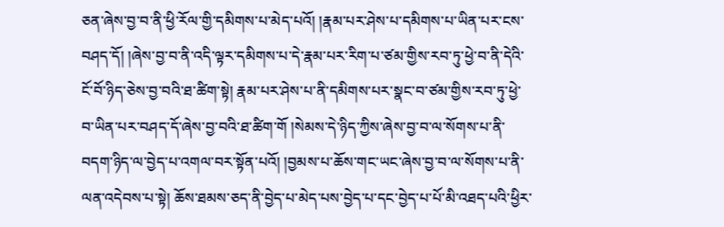ཅན་ཞེས་བྱ་བ་ནི་ཕྱི་རོལ་གྱི་དམིགས་པ་མེད་པའོ། །རྣམ་པར་ཤེས་པ་དམིགས་པ་ཡིན་པར་ངས་བཤད་དོ། །ཞེས་བྱ་བ་ནི་འདི་ལྟར་དམིགས་པ་དེ་རྣམ་པར་རིག་པ་ཙམ་གྱིས་རབ་ཏུ་ཕྱེ་བ་ནི་དེའི་ངོ་བོ་ཉིད་ཅེས་བྱ་བའི་ཐ་ཚིག་སྟེ། རྣམ་པར་ཤེས་པ་ནི་དམིགས་པར་སྣང་བ་ཙམ་གྱིས་རབ་ཏུ་ཕྱེ་བ་ཡིན་པར་བཤད་དོ་ཞེས་བྱ་བའི་ཐ་ཚིག་གོ །སེམས་དེ་ཉིད་ཀྱིས་ཞེས་བྱ་བ་ལ་སོགས་པ་ནི་བདག་ཉིད་ལ་བྱེད་པ་འགལ་བར་སྟོན་པའོ། །བྱམས་པ་ཆོས་གང་ཡང་ཞེས་བྱ་བ་ལ་སོགས་པ་ནི་ལན་འདེབས་པ་སྟེ། ཆོས་ཐམས་ཅད་ནི་བྱེད་པ་མེད་པས་བྱེད་པ་དང་བྱེད་པ་པོ་མི་འཐད་པའི་ཕྱིར་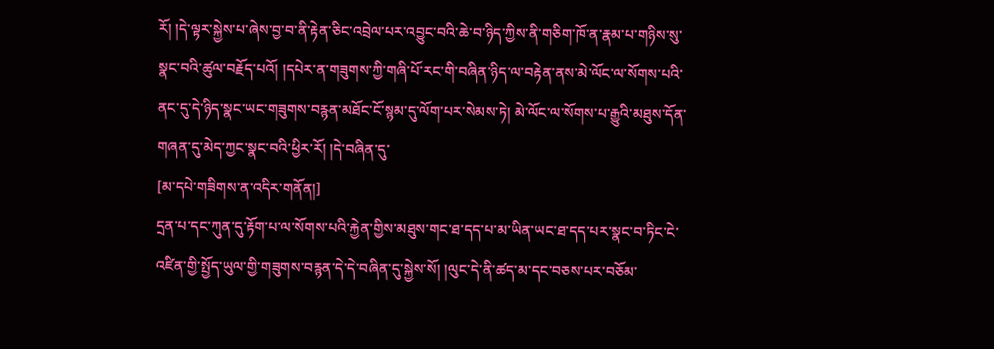རོ། །དེ་ལྟར་སྐྱེས་པ་ཞེས་བྱ་བ་ནི་རྟེན་ཅིང་འབྲེལ་པར་འབྱུང་བའི་ཆེ་བ་ཉིད་ཀྱིས་ནི་གཅིག་ཁོ་ན་རྣམ་པ་གཉིས་སུ་སྣང་བའི་ཚུལ་བརྗོད་པའོ། །དཔེར་ན་གཟུགས་ཀྱི་གཞི་པོ་རང་གི་བཞིན་ཉིད་ལ་བརྟེན་ནས་མེ་ལོང་ལ་སོགས་པའི་ནང་དུ་དེ་ཉིད་སྣང་ཡང་གཟུགས་བརྙན་མཐོང་ངོ་སྙམ་དུ་ལོག་པར་སེམས་ཏེ། མེ་ལོང་ལ་སོགས་པ་རྒྱུའི་མཐུས་དོན་གཞན་དུ་མེད་ཀྱང་སྣང་བའི་ཕྱིར་རོ། །དེ་བཞིན་དུ་
[མ་དཔེ་གཟིགས་ན་འདིར་གནོན།]
དྲན་པ་དང་ཀུན་དུ་རྟོག་པ་ལ་སོགས་པའི་རྐྱེན་གྱིས་མཐུས་གང་ཐ་དད་པ་མ་ཡིན་ཡང་ཐ་དད་པར་སྣང་བ་ཏིང་ངེ་འཛིན་གྱི་སྤྱོད་ཡུལ་གྱི་གཟུགས་བརྙན་དེ་དེ་བཞིན་དུ་སྐྱེས་སོ། །ལུང་དེ་ནི་ཚད་མ་དང་བཅས་པར་བཅོམ་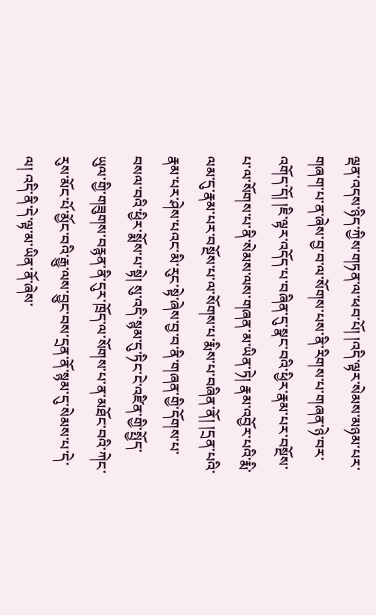ལྡན་འདས་ཉིད་ཀྱིས་གཏན་ལ་ཕབ་པོ། །འདི་ལྟར་སེམས་མཉམ་པར་གཞག་པ་ན་ཞེས་བྱ་བ་ལ་སོགས་པས་ནི་རིགས་པ་གཞན་ཉེ་བར་འགོད་དོ། །ཇི་ལྟར་འདོད་པ་བཞིན་དུ་སྣང་བའི་ཕྱིར་རྣམ་པར་བསྔོས་པ་ལ་སོགས་པ་ནི་སེམས་ལས་གཞན་མ་ཡིན་ཏེ། རྣམ་འབྱོར་པའི་རྨི་ལམ་དུ་རྣམ་པར་བསྔོས་པ་ལ་སོགས་པ་རྨིས་པ་བཞིན་ནོ། །དྲན་པའི་རྣམ་པར་ཤེས་པའང་མི་རུང་སྟེ་ཞེས་བྱ་བ་ནི་གཞན་གྱི་དོགས་པ་བསལ་བའི་ཕྱིར་སྨོས་པ་སྟེ། སུ་འདི་སྙམ་དུ་ཏིང་ངེ་འཛིན་གྱི་སྤྱོད་ཡུལ་གྱི་གཟུགས་བརྙན་ནི་དུར་ཁྲོད་ལ་སོགས་པ་ན་མཐོང་བའི་ཀེང་རུས་མོང་པོ་མྱོང་བའི་རྒྱུ་ལས་བྱུང་བས་དྲན་ནོ་སྙམ་དུ་སེམས་པ་དེ་ལ། འདི་ནི་དེ་ལྟ་མ་ཡིན་ནོ་ཞེས་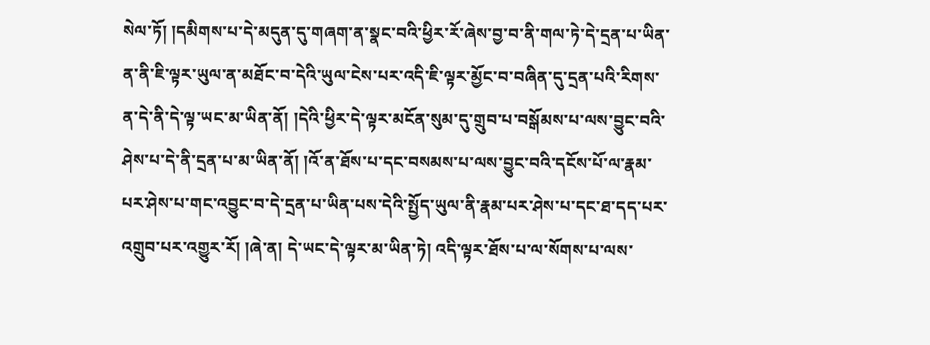སེལ་ཏོ། །དམིགས་པ་དེ་མདུན་དུ་གཞག་ན་སྣང་བའི་ཕྱིར་རོ་ཞེས་བྱ་བ་ནི་གལ་ཏེ་དེ་དྲན་པ་ཡིན་ན་ནི་ཇི་ལྟར་ཡུལ་ན་མཐོང་བ་དེའི་ཡུལ་ངེས་པར་འདི་ཇི་ལྟར་མྱོང་བ་བཞིན་དུ་དྲན་པའི་རིགས་ན་དེ་ནི་དེ་ལྟ་ཡང་མ་ཡིན་ནོ། །དེའི་ཕྱིར་དེ་ལྟར་མངོན་སུམ་དུ་གྲུབ་པ་བསྒོམས་པ་ལས་བྱུང་བའི་ཤེས་པ་དེ་ནི་དྲན་པ་མ་ཡིན་ནོ། །འོ་ན་ཐོས་པ་དང་བསམས་པ་ལས་བྱུང་བའི་དངོས་པོ་ལ་རྣམ་པར་ཤེས་པ་གང་འབྱུང་བ་དེ་དྲན་པ་ཡིན་པས་དེའི་སྤྱོད་ཡུལ་ནི་རྣམ་པར་ཤེས་པ་དང་ཐ་དད་པར་འགྲུབ་པར་འགྱུར་རོ། །ཞེ་ན། དེ་ཡང་དེ་ལྟར་མ་ཡིན་ཏེ། འདི་ལྟར་ཐོས་པ་ལ་སོགས་པ་ལས་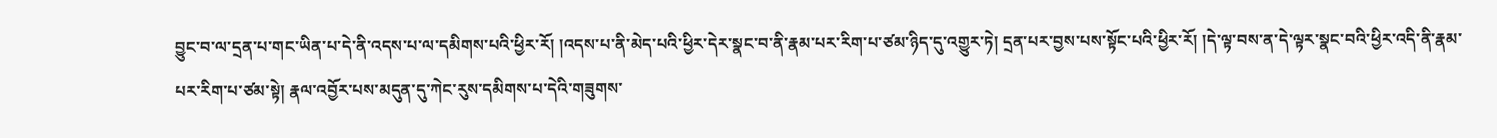བྱུང་བ་ལ་དྲན་པ་གང་ཡིན་པ་དེ་ནི་འདས་པ་ལ་དམིགས་པའི་ཕྱིར་རོ། །འདས་པ་ནི་མེད་པའི་ཕྱིར་དེར་སྣང་བ་ནི་རྣམ་པར་རིག་པ་ཙམ་ཉིད་དུ་འགྱུར་ཏེ། དྲན་པར་བྱས་པས་སྟོང་པའི་ཕྱིར་རོ། །དེ་ལྟ་བས་ན་དེ་ལྟར་སྣང་བའི་ཕྱིར་འདི་ནི་རྣམ་པར་རིག་པ་ཙམ་སྟེ། རྣལ་འབྱོར་པས་མདུན་དུ་ཀེང་རུས་དམིགས་པ་དེའི་གཟུགས་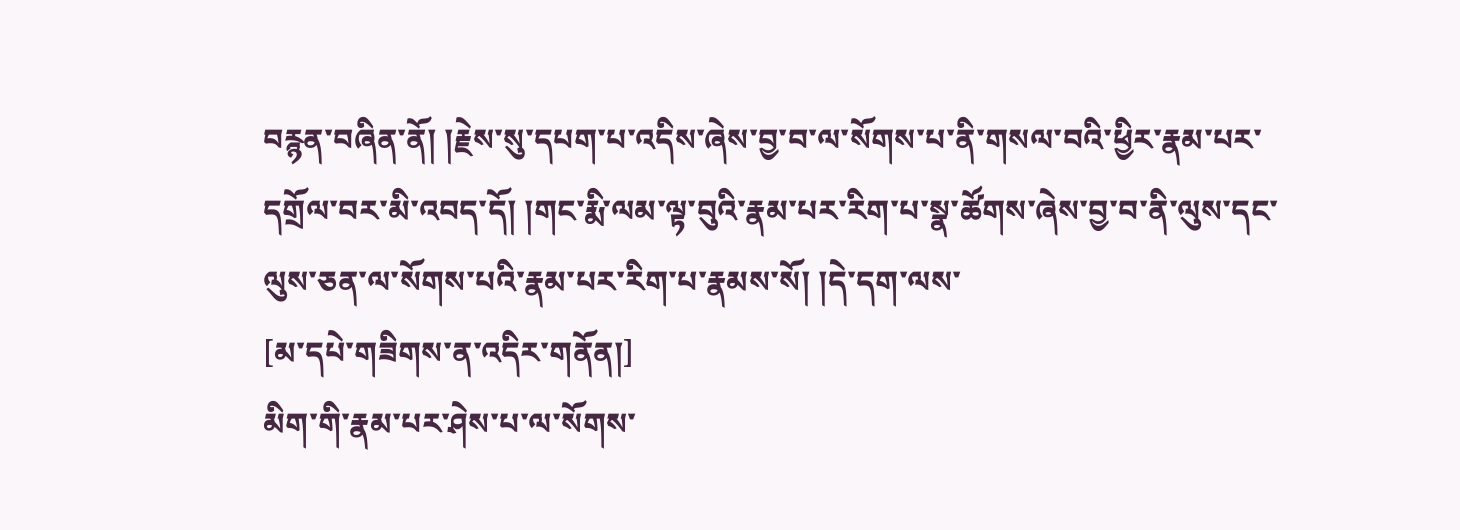བརྙན་བཞིན་ནོ། །རྗེས་སུ་དཔག་པ་འདིས་ཞེས་བྱ་བ་ལ་སོགས་པ་ནི་གསལ་བའི་ཕྱིར་རྣམ་པར་དགྲོལ་བར་མི་འབད་དོ། །གང་རྨི་ལམ་ལྟ་བུའི་རྣམ་པར་རིག་པ་སྣ་ཚོགས་ཞེས་བྱ་བ་ནི་ལུས་དང་ལུས་ཅན་ལ་སོགས་པའི་རྣམ་པར་རིག་པ་རྣམས་སོ། །དེ་དག་ལས་
[མ་དཔེ་གཟིགས་ན་འདིར་གནོན།]
མིག་གི་རྣམ་པར་ཤེས་པ་ལ་སོགས་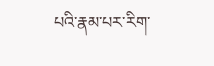པའི་རྣམ་པར་རིག་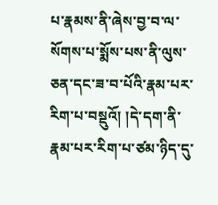པ་རྣམས་ནི་ཞེས་བྱ་བ་ལ་སོགས་པ་སྨོས་པས་ནི་ལུས་ཅན་དང་ཟ་བ་པོའི་རྣམ་པར་རིག་པ་བསྡུའོ། །དེ་དག་ནི་རྣམ་པར་རིག་པ་ཙམ་ཉིད་དུ་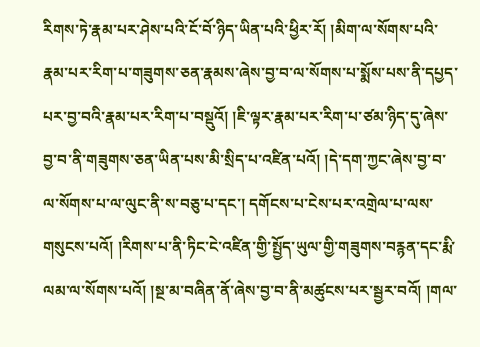རིགས་ཏེ་རྣམ་པར་ཤེས་པའི་ངོ་བོ་ཉིད་ཡིན་པའི་ཕྱིར་རོ། །མིག་ལ་སོགས་པའི་རྣམ་པར་རིག་པ་གཟུགས་ཅན་རྣམས་ཞེས་བྱ་བ་ལ་སོགས་པ་སྨོས་པས་ནི་དཔྱད་པར་བྱ་བའི་རྣམ་པར་རིག་པ་བསྡུའོ། །ཇི་ལྟར་རྣམ་པར་རིག་པ་ཙམ་ཉིད་དུ་ཞེས་བྱ་བ་ནི་གཟུགས་ཅན་ཡིན་པས་མི་སྲིད་པ་འཛིན་པའོ། །དེ་དག་ཀྱང་ཞེས་བྱ་བ་ལ་སོགས་པ་ལ་ལུང་ནི་ས་བཅུ་པ་དང་། དགོངས་པ་ངེས་པར་འགྲེལ་པ་ལས་གསུངས་པའོ། །རིགས་པ་ནི་ཏིང་ངེ་འཛིན་གྱི་སྤྱོད་ཡུལ་གྱི་གཟུགས་བརྙན་དང་རྨི་ལམ་ལ་སོགས་པའོ། །སྔ་མ་བཞིན་ནོ་ཞེས་བྱ་བ་ནི་མཚུངས་པར་སྦྱར་བའོ། །གལ་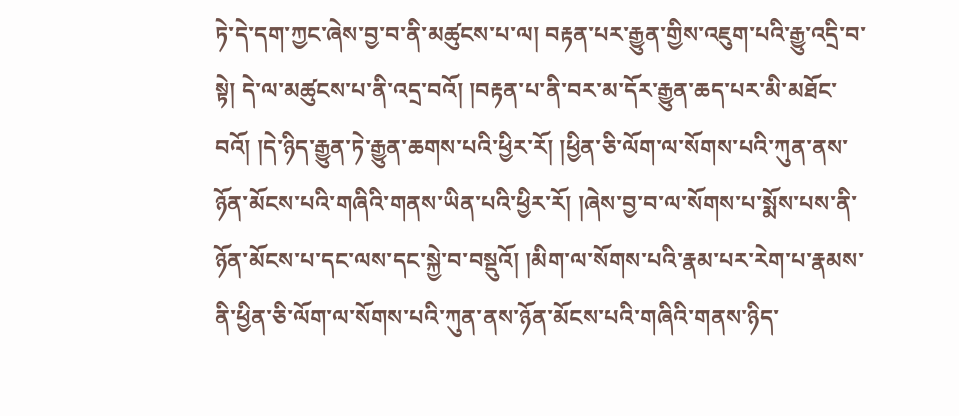ཏེ་དེ་དག་ཀྱང་ཞེས་བྱ་བ་ནི་མཚུངས་པ་ལ། བརྟན་པར་རྒྱུན་གྱིས་འཇུག་པའི་རྒྱུ་འདྲི་བ་སྟེ། དེ་ལ་མཚུངས་པ་ནི་འདྲ་བའོ། །བརྟན་པ་ནི་བར་མ་དོར་རྒྱུན་ཆད་པར་མི་མཐོང་བའོ། །དེ་ཉིད་རྒྱུན་ཏེ་རྒྱུན་ཆགས་པའི་ཕྱིར་རོ། །ཕྱིན་ཅི་ལོག་ལ་སོགས་པའི་ཀུན་ནས་ཉོན་མོངས་པའི་གཞིའི་གནས་ཡིན་པའི་ཕྱིར་རོ། །ཞེས་བྱ་བ་ལ་སོགས་པ་སྨོས་པས་ནི་ཉོན་མོངས་པ་དང་ལས་དང་སྐྱེ་བ་བསྡུའོ། །མིག་ལ་སོགས་པའི་རྣམ་པར་རེག་པ་རྣམས་ནི་ཕྱིན་ཅི་ལོག་ལ་སོགས་པའི་ཀུན་ནས་ཉོན་མོངས་པའི་གཞིའི་གནས་ཉིད་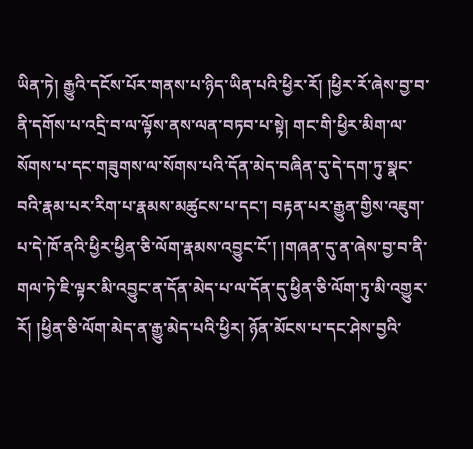ཡིན་ཏེ། རྒྱུའི་དངོས་པོར་གནས་པ་ཉིད་ཡིན་པའི་ཕྱིར་རོ། །ཕྱིར་རོ་ཞེས་བྱ་བ་ནི་དགོས་པ་འདྲི་བ་ལ་ལྟོས་ནས་ལན་བཏབ་པ་སྟེ། གང་གི་ཕྱིར་མིག་ལ་སོགས་པ་དང་གཟུགས་ལ་སོགས་པའི་དོན་མེད་བཞིན་དུ་དེ་དག་ཏུ་སྣང་བའི་རྣམ་པར་རིག་པ་རྣམས་མཚུངས་པ་དང་། བརྟན་པར་རྒྱུན་གྱིས་འཇུག་པ་དེ་ཁོ་ནའི་ཕྱིར་ཕྱིན་ཅི་ལོག་རྣམས་འབྱུང་ངོ་། །གཞན་དུ་ན་ཞེས་བྱ་བ་ནི་གལ་ཏེ་ཇི་ལྟར་མི་འབྱུང་ན་དོན་མེད་པ་ལ་དོན་དུ་ཕྱིན་ཅི་ལོག་ཏུ་མི་འགྱུར་རོ། །ཕྱིན་ཅི་ལོག་མེད་ན་རྒྱུ་མེད་པའི་ཕྱིར། ཉོན་མོངས་པ་དང་ཤེས་བྱའི་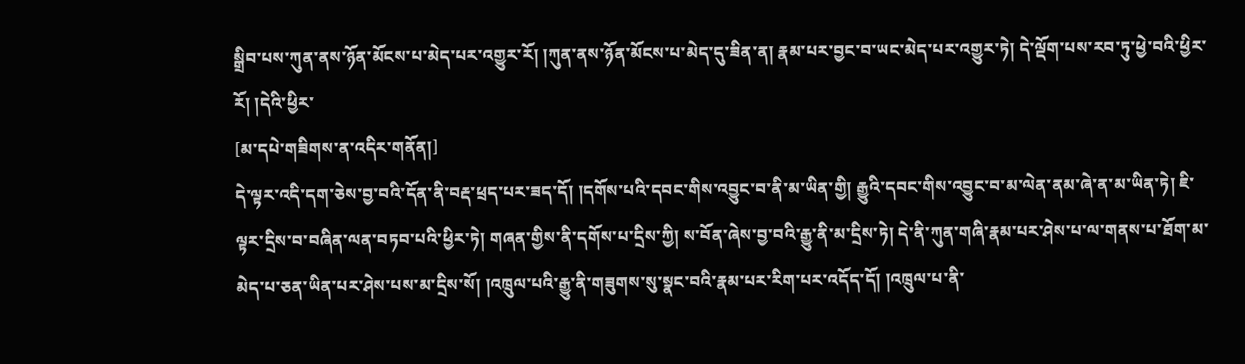སྒྲིབ་པས་ཀུན་ནས་ཉོན་མོངས་པ་མེད་པར་འགྱུར་རོ། །ཀུན་ནས་ཉོན་མོངས་པ་མེད་དུ་ཟིན་ན། རྣམ་པར་བྱང་བ་ཡང་མེད་པར་འགྱུར་ཏེ། དེ་ལྡོག་པས་རབ་ཏུ་ཕྱེ་བའི་ཕྱིར་རོ། །དེའི་ཕྱིར་
[མ་དཔེ་གཟིགས་ན་འདིར་གནོན།]
དེ་ལྟར་འདི་དག་ཅེས་བྱ་བའི་དོན་ནི་བརྡ་ཕྲད་པར་ཟད་དོ། །དགོས་པའི་དབང་གིས་འབྱུང་བ་ནི་མ་ཡིན་གྱི། རྒྱུའི་དབང་གིས་འབྱུང་བ་མ་ལེན་ནམ་ཞེ་ན་མ་ཡིན་ཏེ། ཇི་ལྟར་དྲིས་བ་བཞིན་ལན་བཏབ་པའི་ཕྱིར་ཏེ། གཞན་གྱིས་ནི་དགོས་པ་དྲིས་ཀྱི། ས་བོན་ཞེས་བྱ་བའི་རྒྱུ་ནི་མ་དྲིས་ཏེ། དེ་ནི་ཀུན་གཞི་རྣམ་པར་ཤེས་པ་ལ་གནས་པ་ཐོག་མ་མེད་པ་ཅན་ཡིན་པར་ཤེས་པས་མ་དྲིས་སོ། །འཁྲུལ་པའི་རྒྱུ་ནི་གཟུགས་སུ་སྣང་བའི་རྣམ་པར་རིག་པར་འདོད་དོ། །འཁྲུལ་པ་ནི་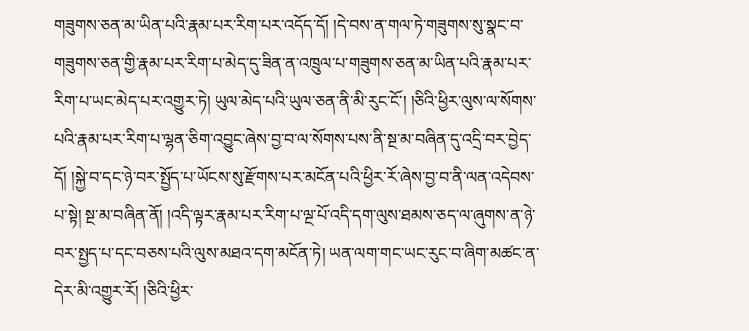གཟུགས་ཅན་མ་ཡིན་པའི་རྣམ་པར་རིག་པར་འདོད་དོ། །དེ་བས་ན་གལ་ཏེ་གཟུགས་སུ་སྣང་བ་གཟུགས་ཅན་གྱི་རྣམ་པར་རིག་པ་མེད་དུ་ཟིན་ན་འཁྲུལ་པ་གཟུགས་ཅན་མ་ཡིན་པའི་རྣམ་པར་རིག་པ་ཡང་མེད་པར་འགྱུར་ཏེ། ཡུལ་མེད་པའི་ཡུལ་ཅན་ནི་མི་རུང་ངོ་། །ཅིའི་ཕྱིར་ལུས་ལ་སོགས་པའི་རྣམ་པར་རིག་པ་ལྷན་ཅིག་འབྱུང་ཞེས་བྱ་བ་ལ་སོགས་པས་ནི་སྔ་མ་བཞིན་དུ་འདྲི་བར་བྱེད་དོ། །སྐྱེ་བ་དང་ཉེ་བར་སྤྱོད་པ་ཡོངས་སུ་རྫོགས་པར་མངོན་པའི་ཕྱིར་རོ་ཞེས་བྱ་བ་ནི་ལན་འདེབས་པ་སྟེ། སྔ་མ་བཞིན་ནོ། །འདི་ལྟར་རྣམ་པར་རིག་པ་ལྔ་པོ་འདི་དག་ལུས་ཐམས་ཅད་ལ་ཞུགས་ན་ཉེ་བར་སྤྱད་པ་དང་བཅས་པའི་ལུས་མཐའ་དག་མངོན་ཏེ། ཡན་ལག་གང་ཡང་རུང་བ་ཞིག་མཚང་ན་དེར་མི་འགྱུར་རོ། །ཅིའི་ཕྱིར་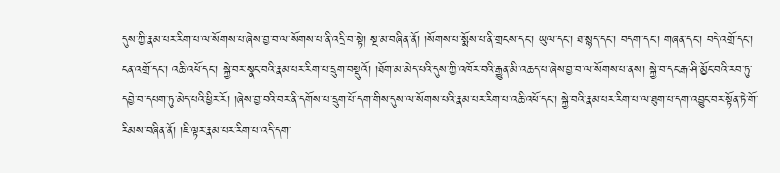དུས་ཀྱི་རྣམ་པར་རིག་པ་ལ་སོགས་པ་ཞེས་བྱ་བ་ལ་སོགས་པ་ནི་འདྲི་བ་སྟེ། སྔ་མ་བཞིན་ནོ། །སོགས་པ་སྨོས་པ་ནི་གྲངས་དང་། ཡུལ་དང་། ཐ་སྙད་དང་། བདག་དང་། གཞན་དང་། བདེ་འགྲོ་དང་། ངན་འགྲོ་དང་། འཆི་འཕོ་དང་། སྐྱེ་བར་སྣང་བའི་རྣམ་པར་རིག་པ་དྲུག་བསྡུའོ། །ཐོག་མ་མེད་པའི་དུས་ཀྱི་འཁོར་བའི་རྒྱུན་མི་འཆད་པ་ཞེས་བྱ་བ་ལ་སོགས་པ་ནས། སྐྱེ་བ་དང་རྒ་ཤི་མྱོང་བའི་རབ་ཏུ་དབྱེ་བ་དཔག་ཏུ་མེད་པའི་ཕྱིར་རོ། །ཞེས་བྱ་བའི་བར་ནི་དགོས་པ་དྲུག་པོ་དག་གིས་དུས་ལ་སོགས་པའི་རྣམ་པར་རིག་པ་འཆི་འཕོ་དང་། སྐྱེ་བའི་རྣམ་པར་རིག་པ་ལ་ཐུག་པ་དག་འབྱུང་བར་སྟོན་ཏེ་གོ་རིམས་བཞིན་ནོ། །ཇི་ལྟར་རྣམ་པར་རིག་པ་འདི་དག་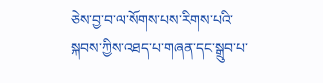ཅེས་བྱ་བ་ལ་སོགས་པས་རིགས་པའི་སྐབས་ཀྱིས་འཐད་པ་གཞན་དང་སྒྲུབ་པ་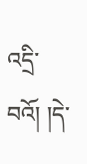འདྲི་བའོ། །དེ་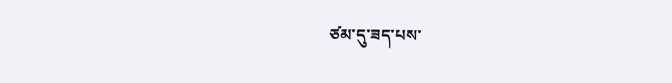ཙམ་དུ་ཟད་པས་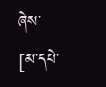ཞེས་
[མ་དཔེ་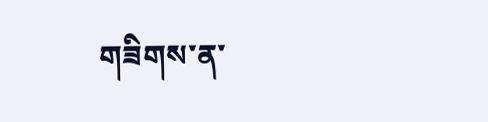གཟིགས་ན་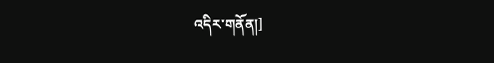འདིར་གནོན།]